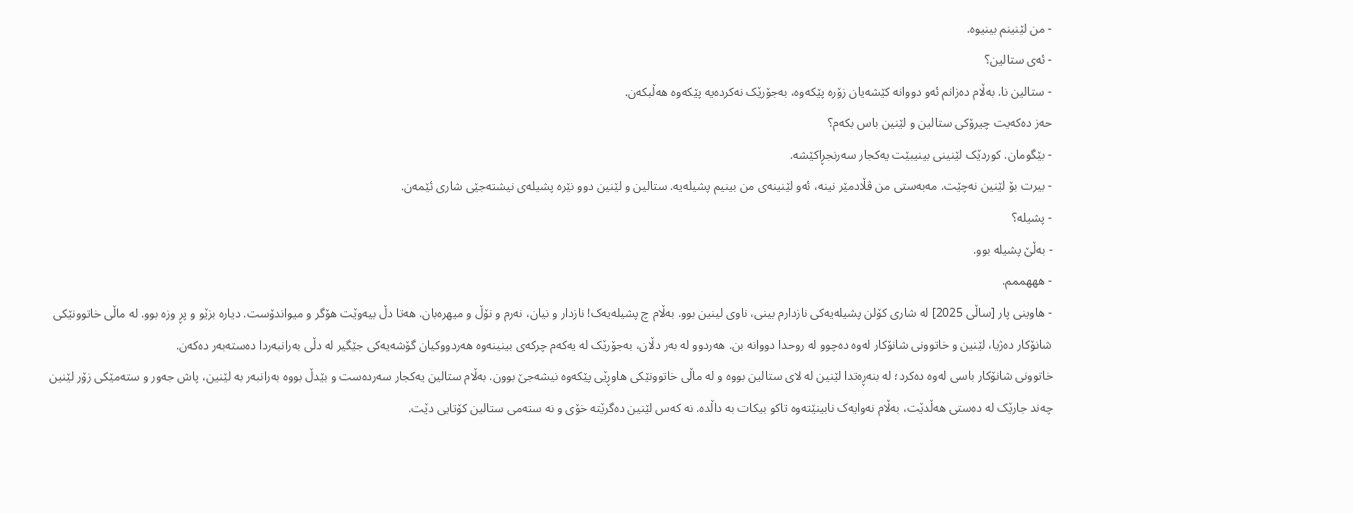- من لێنینم بینیوە.
- ئەی ستالین؟
- ستالین نا. بەڵام دەزانم ئەو دووانە کێشەیان زۆرە پێکەوە، بەجۆرێک نەکردەیە پێکەوە هەڵبکەن.
حەز دەکەیت چیرۆکی ستالین و لێنین باس بکەم؟
- بێگومان. کوردێک لێنینی بینیبێت یەکجار سەرنجڕاکێشە.
- بیرت بۆ لێنین نەچێت. مەبەستی من ڤڵادمێر نینە، ئەو لێنینەی من بینیم پشیلەیە. ستالین و لێنین دوو نێرە پشیلەی نیشتەجێی شاری ئێمەن.
- پشیلە؟
- بەڵێ پشیلە بوو.
- هههممم.
- هاوینی پار [ساڵی 2025] لە شاری کۆلن پشیلەیەکی نازدارم بینی، ناوی لینین بوو. بەڵام چ پشیلەیەک! نازدار و نیان، نەرم و نۆڵ و میهرەبان. هەتا دڵ بیەوێت هۆگر و میواندۆست. دیارە بزێو و پڕ وزە بوو. لە ماڵی خاتوونێکی شانۆکار دەژیا، لێنین و خاتوونی شانۆکار لەوە دەچوو لە روحدا دووانە بن. هەردوو لە بەر دڵان، بەجۆرێک لە یەکەم چرکەی بینینەوە هەردووکیان گۆشەیەکی جێگیر لە دڵی بەرانبەردا دەستەبەر دەکەن.
خاتوونی شانۆکار باسی لەوە دەکرد؛ لە بنەڕەتدا لێنین لە لای ستالین بووە و لە ماڵی خاتوونێکی هاوڕێی پێکەوە نیشەجێ بوون. بەڵام ستالین یەکجار سەردەست و بێدڵ بووە بەرانبەر بە لێنین، پاش جەور و ستەمێکی زۆر لێنین چەند جارێک لە دەستی هەڵدێت، بەڵام نەوایەک نابینێتەوە تاکو بیکات بە داڵدە. نە کەس لێنین دەگرێتە خۆی و نە ستەمی ستالین کۆتایی دێت.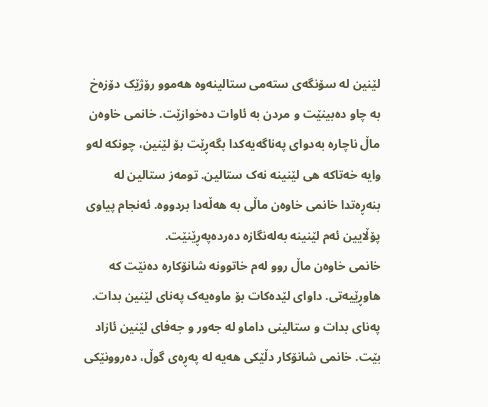لێنین لە سۆنگەی ستەمی ستالینەوە هەموو رۆژێک دۆزەخ بە چاو دەبینێت و مردن بە ئاوات دەخوازێت. خانمی خاوەن ماڵ ناچارە بەدوای پەناگەیەکدا بگەڕێت بۆ لێنین، چونکە لەو وایە خەتاکە هی لێنینە نەک ستالین. تومەز ستالین لە بنەڕەتدا خانمی خاوەن ماڵی بە هەڵەدا بردووە. ئەنجام پیاوی پۆڵایین ئەم لێنینە بەلەنگازە دەردەپەڕێنێت.
خانمی خاوەن ماڵ روو لەم خاتوونە شانۆکارە دەنێت کە هاوڕێیەتی. داوای لێدەکات بۆ ماوەیەک پەنای لێنین بدات. پەنای بدات و ستالینی داماو لە جەور و جەفای لێنین ئازاد بێت. خانمی شانۆکار دڵێکی هەیە لە پەڕەی گوڵ، دەروونێکی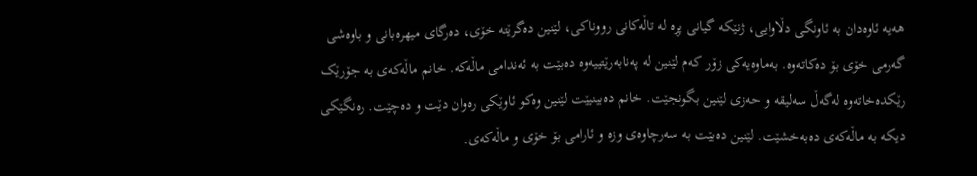هەیە ئاوەدان بە ئاونگی دڵاوایی، ژنێکە گیانی پڕە لە تاڵەکانی رووناکی، لێنین دەگرێتە خۆی، دەرگای میهرەبانی و باوەشی گەرمی خۆی بۆ دەکاتەوە. بەماوەیەکی زۆر کەم لێنین لە پەنابەرێتییەوە دەبێت بە ئەندامی ماڵەکە. خانم ماڵەکەی بە جۆرێک رێکدەخاتەوە لەگەڵ سەلیقە و حەزی لێنین بگونجێت. خانم دەبینیێت لێنین وەکو ئاوێکی رەوان دێت و دەچێت. رەنگێکی دیکە بە ماڵەکەی دەبەخشێت. لێنین دەبێت بە سەرچاوەی وزە و ئارامی بۆ خۆی و ماڵەکەی.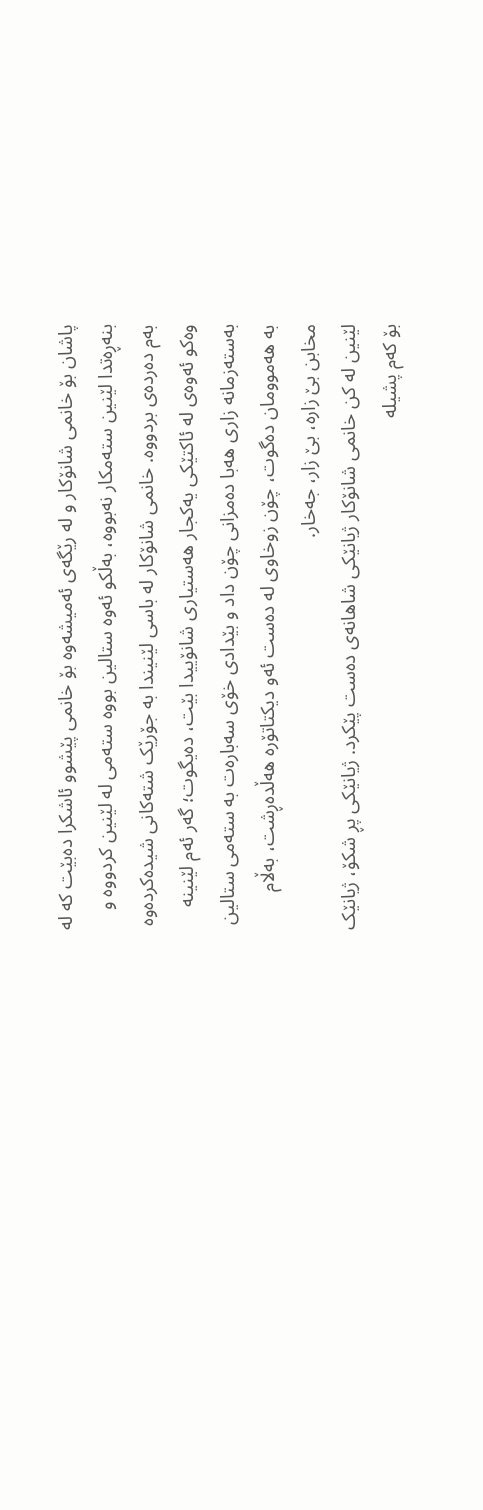پاشان بۆ خانمی شانۆکار و لە رێگەی ئەمیشەوە بۆ خانمی پێشوو ئاشکرا دەبێت کە لە بنەڕەتدا لێنین ستەمکار نەبووە، بەڵکو ئەوە ستالین بووە ستەمی لە لێنین کردووە و بەم دەردەی بردووە. خانمی شانۆکار لە باسی لێنیندا بە جۆرێک شتەکانی شیدەکردەوە وەکو ئەوەی لە ئاکتێکی یەکجار هەستیاری شانۆییدا بێت، دەیگوت؛ گەر ئەم لێنینە بەستەزمانە زاری هەبا دەمزانی چۆن داد و بێدادی خۆی سەبارەت بە ستەمی ستالین بە هەموومان دەگوت، چۆن زوخاوی لە دەست ئەو دیکتاتۆرە هەڵدەڕشت، بەڵام مخابن بێ زارە، بێ زار، جەخار.
لێنین لە کن خانمی شانۆکار ژیانێکی شاهانەی دەست پێکرد. ژیانێکی پڕ شکۆ، ژیانێک بۆ کەم پشیلە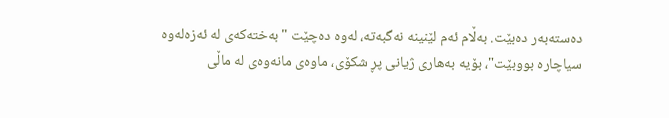دەستەبەر دەبێت. بەڵام ئەم لێنینە نەگبەتە، لەوە دەچێت "بەختەکەی لە ئەزەلەوە سیاچارە بووبێت"، بۆیە بەهاری ژیانی پڕ شکۆی، ماوەی مانەوەی لە ماڵی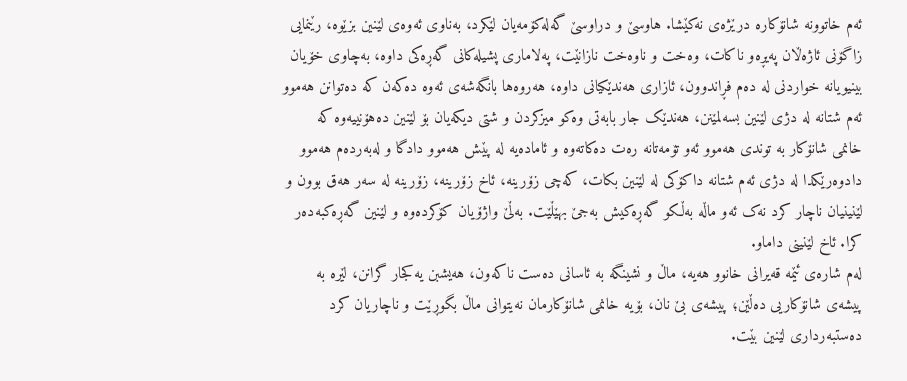ئەم خاتوونە شانۆکارە درێژەی نەکێشا. هاوسێ و دراوسێ گەلەکۆمەیان لێکرد، بەناوی ئەوەی لێنین بزێوە، رێنمایی زاگۆنی ئاژەڵان پەیڕەو ناکات، وەخت و ناوەخت نازانێت، پەلاماری پشیلەکانی گەڕەکی داوە، بەچاوی خۆیان بینیویانە خواردنی لە دەم فڕاندوون، ئازاری هەندێکیانی داوە، هەروەها بانگەشەی ئەوە دەکەن کە دەتوانن هەموو ئەم شتانە لە دژی لێنین بسەلمێنن، هەندێک جار بابەتی وەکو میزکردن و شتی دیکەیان بۆ لێنین دەهۆنییەوە کە خانمی شانۆکار بە توندی هەموو ئەو تۆمەتانە رەت دەکاتەوە و ئامادەیە لە پێش هەموو دادگا و لەبەردەم هەموو دادوەرێکدا لە دژی ئەم شتانە داکۆکی لە لێنین بکات، کەچی زۆرینە، ئاخ زۆرینە، زۆرینە لە سەر هەق بوون و لێنینیان ناچار کرد نەک ئەو ماڵە بەڵکو گەڕەکیش بەجێ بهێڵێت. بەڵێ واژۆیان کۆکردەوە و لێنین گەڕەکبەدەر کرا. ئاخ لێنینی داماو.
لەم شارەی ئێمە قەیرانی خانوو هەیە، ماڵ و نشینگە بە ئاسانی دەست ناکەون، هەیشبن یەکجار گرانن، لێرە بە پیشەی شانۆکاریی دەڵێن؛ پیشەی بێ نان، بۆیە خانمی شانۆکارمان نەیتوانی ماڵ بگوڕێت و ناچاریان کرد دەستبەرداری لێنین بێت.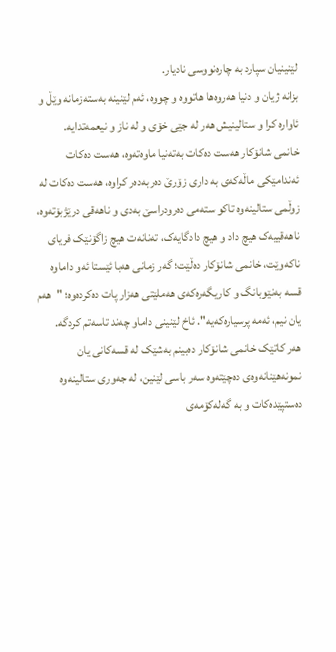لێنینیان سپارد بە چارەنووسی نادیار.
بزانە ژیان و دنیا هەروەها هاتووە و چووە، ئەم لێنینە بەستەزمانە وێڵ و ئاوارە کرا و ستالینیش هەر لە جێی خۆی و لە ناز و نیعمەتدایە.
خانمی شانۆکار هەست دەکات بەتەنیا ماوەتەوە، هەست دەکات ئەندامێکی ماڵەکەی بە داری زۆرێ دەربەدەر کراوە، هەست دەکات لە زوڵمی ستالینەوە تاکو ستەمی دەرودراسێ بەدی و ناهەقی درێژبۆتەوە، ناهەقییەک هیچ داد و هیچ دادگایەک، تەنانەت هیچ زاگۆنێک فریای ناکەوێت، خانمی شانۆکار دەڵێت؛ گەر زمانی هەبا ئێستا ئەو داماوە قسە بەنێوبانگ و کاریگەرەکەی هەملێتی هەزار پات دەکردەوە؛ "هەم یان نیم، ئەمە پرسیارەکەیە". ئاخ لێنینی داماو چەند تاسەتم کردگە.
هەر کاتێک خانمی شانۆکار دەبینم بەشێک لە قسەکانی یان نمونەهێنانەوەی دەچێتەوە سەر باسی لێنین، لە جەوری ستالینەوە دەستپێدەکات و بە گەلەکۆمەی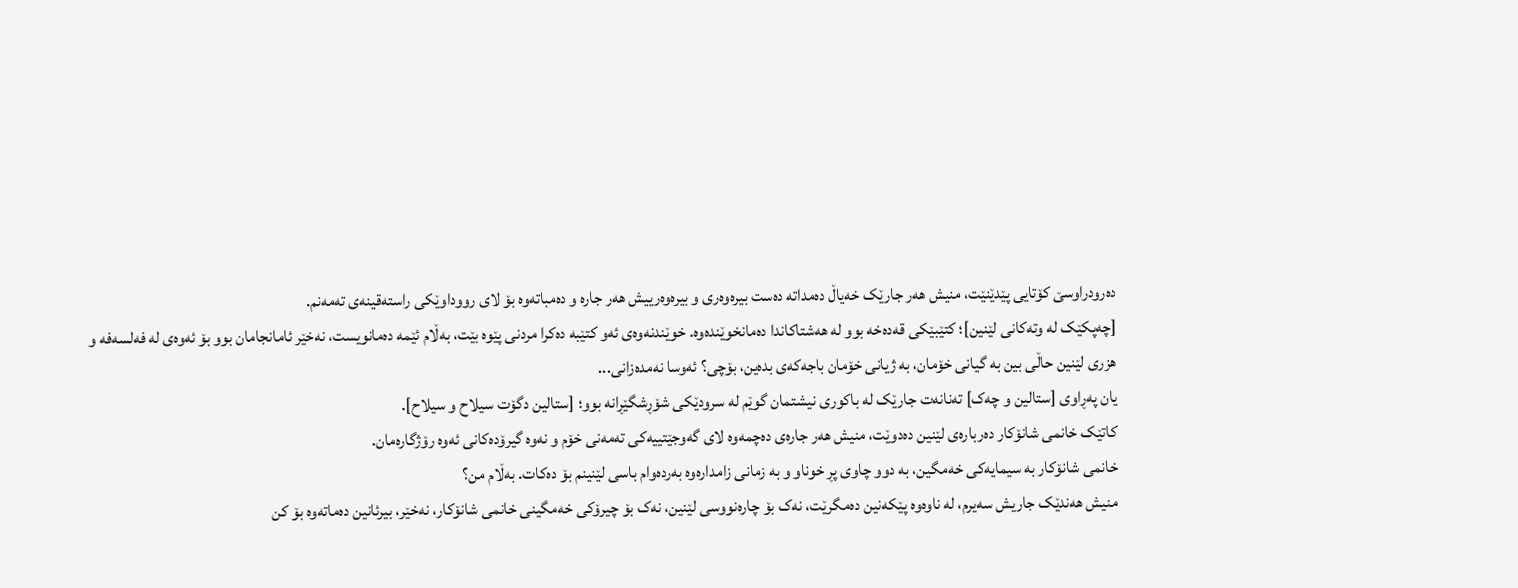دەرودراوسێ کۆتایی پێدێنێت، منیش هەر جارێک خەیاڵ دەمداتە دەست بیرەوەری و بیرەوەرییش هەر جارە و دەمباتەوە بۆ لای رووداوێکی راستەقینەی تەمەنم.
[چەپکێک لە وتەکانی لێنین]؛ کتێبێکی قەدەخە بوو لە هەشتاکاندا دەمانخوێندەوە. خوێندنەوەی ئەو کتێبە دەکرا مردنی پێوە بێت، بەڵام ئێمە دەمانویست، نەخێر ئامانجامان بوو بۆ ئەوەی لە فەلسەفە و هزری لێنین حاڵی بین بە گیانی خۆمان، بە ژیانی خۆمان باجەکەی بدەین، بۆچی؟ ئەوسا نەمدەزانی...
یان پەڕاوی [ستالین و چەک] تەنانەت جارێک لە باکوری نیشتمان گوێم لە سرودێکی شۆڕشگێڕانە بوو؛ [ستالین دگۆت سیلاح و سیلاح].
کاتێک خانمی شانۆکار دەربارەی لێنین دەدوێت، منیش هەر جارەی دەچمەوە لای گەوجێتییەکی تەمەنی خۆم و نەوە گیرۆدەکانی ئەوە رۆژگارەمان.
خانمی شانۆکار بە سیمایەکی خەمگین، بە دوو چاوی پڕ خوناو و بە زمانی زامدارەوە بەردەوام باسی لێنینم بۆ دەکات. بەڵام من؟
منیش هەندێک جاریش سەیرم، لە ناوەوە پێکەنین دەمگرێت، نەک بۆ چارەنووسی لێنین، نەک بۆ چیرۆکی خەمگینی خانمی شانۆکار، نەخێر، بیرئانین دەماتەوە بۆ کن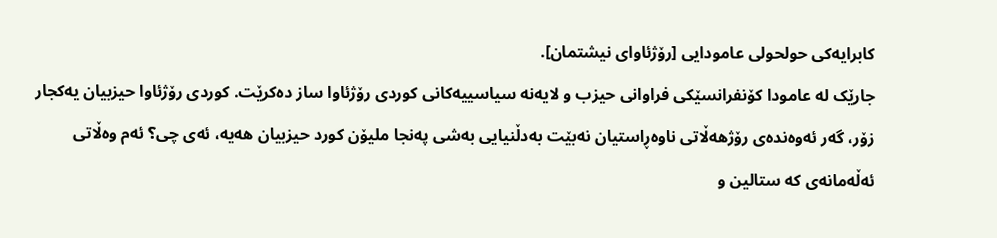کابرایەکی حولحولی عامودایی [رۆژئاوای نیشتمان].
جارێک لە عامودا کۆنفرانسێکی فراوانی حیزب و لایەنە سیاسییەکانی کوردی رۆژئاوا ساز دەکرێت. کوردی رۆژئاوا حیزبیان یەکجار زۆر، گەر ئەوەندەی رۆژهەڵاتی ناوەڕاستیان نەبێت بەدڵنیایی بەشی پەنجا ملیۆن کورد حیزبیان هەیە، ئەی چی؟ ئەم وەڵاتی ئەڵەمانەی کە ستالین و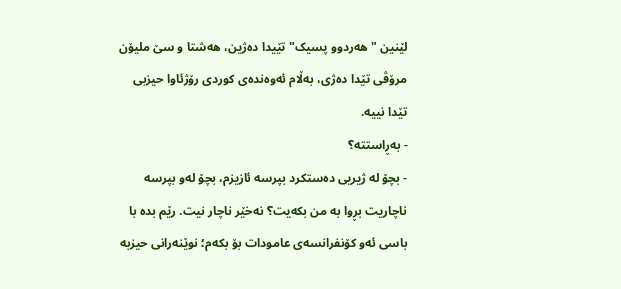لێنین "هەردوو پسیک" تێیدا دەژین، هەشتا و سێ ملیۆن مرۆڤی تێدا دەژی، بەڵام ئەوەندەی کوردی رۆژئاوا حیزبی تێدا نییە.
- بەڕاستتە؟
- بچۆ لە ژیریی دەستکرد بپرسە ئازیزم، بچۆ لەو بپرسە ناچاریت بڕوا بە من بکەیت؟ نەخێر ناچار نیت. رێم بدە با باسی ئەو کۆنفرانسەی عامودات بۆ بکەم؛ نوێنەرانی حیزبە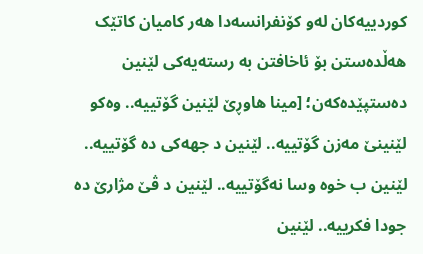کوردییەکان لەو کۆنفرانسەدا هەر کامیان کاتێک هەڵدەستن بۆ ئاخافتن بە رستەیەکی لێنین دەستپێدەکەن؛ [مینا هاوڕێ لێنین گۆتییە.. وەکو لێنینێ مەزن گۆتییە.. لێنین د جهەکی دە گۆتییە.. لێنین ب خوە وسا نەگۆتییە.. لێنین د ڤێ مژارێ دە جودا فکرییە.. لێنین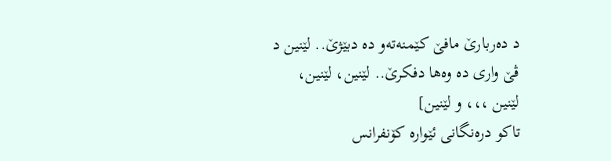د دەربارێ مافێ کێمنەتەو دە دبێژێ.. لێنین د ڤێ واری دە وەها دفکرێ.. لێنین، لێنین، لێنین ،،، و لێنین]
تاکو درەنگانی ئێوارە کۆنفرانس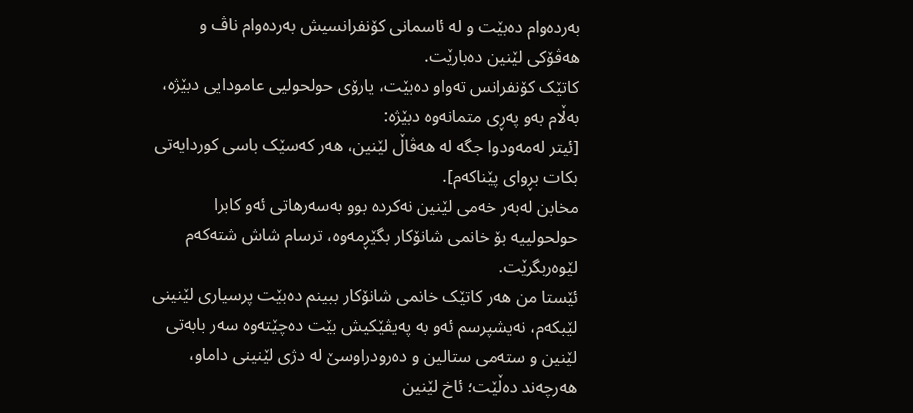بەردەوام دەبێت و لە ئاسمانی کۆنفرانسیش بەردەوام ناڤ و هەڤۆکی لێنین دەبارێت.
کاتێک کۆنفرانس تەواو دەبێت، یارۆی حولحولیی عامودایی دبێژە، بەڵام بەو پەڕی متمانەوە دبێژە:
[ئیتر لەمەودوا جگە لە هەڤاڵ لێنین، هەر کەسێک باسی کوردایەتی بکات بڕوای پێناکەم].
مخابن لەبەر خەمی لێنین نەکردە بوو بەسەرهاتی ئەو کابرا حولحولییە بۆ خانمی شانۆکار بگێڕمەوە، ترسام شاش شتەکەم لێوەربگرێت.
ئێستا من هەر کاتێک خانمی شانۆکار ببینم دەبێت پرسیاری لێنینی لێبکەم، نەیشپرسم ئەو بە پەیڤێکیش بێت دەچێتەوە سەر بابەتی لێنین و ستەمی ستالین و دەرودراوسێ لە دژی لێنینی داماو، هەرچەند دەڵێت؛ ئاخ لێنین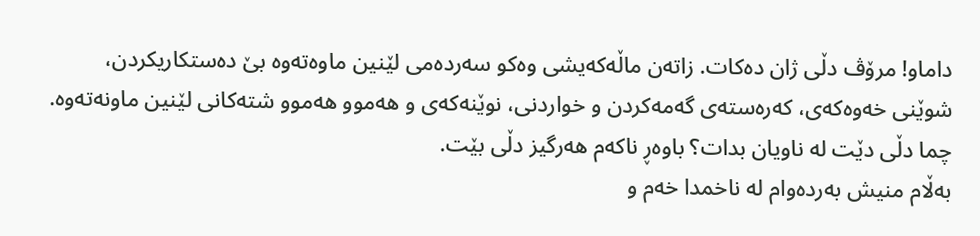داماو! مرۆڤ دڵی ژان دەکات. زاتەن ماڵەکەیشی وەکو سەردەمی لێنین ماوەتەوە بێ دەستکاریکردن، شوێنی خەوەکەی، کەرەستەی گەمەکردن و خواردنی، نوێنەکەی و هەموو هەموو شتەکانی لێنین ماونەتەوە. چما دڵی دێت لە ناویان بدات؟ باوەڕ ناکەم هەرگیز دڵی بێت.
بەڵام منیش بەردەوام لە ناخمدا خەم و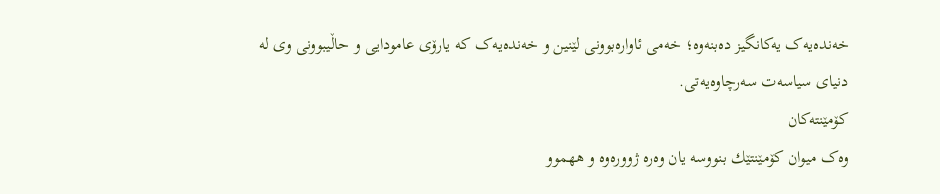خەندەیەک یەکانگیز دەبنەوە؛ خەمی ئاوارەبوونی لێنین و خەندەیەک کە یارۆی عامودایی و حاڵیبوونی وی لە دنیای سیاسەت سەرچاوەیەتی.
کۆمێنتەکان
وەک میوان کۆمێنتێك بنووسە یان وەرە ژوورەوە و ههموو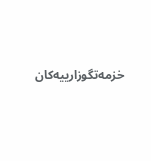خزمەتگوزارییەکان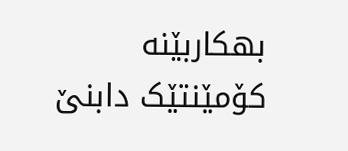بهكاربێنه
کۆمێنتێک دابنێ